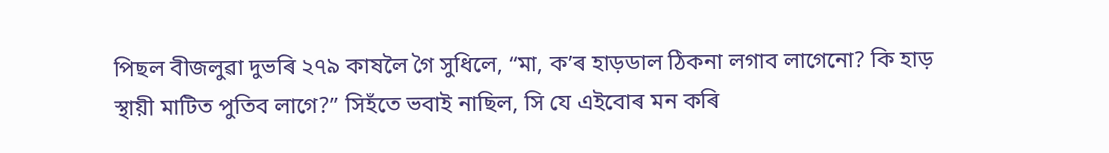পিছল বীজলুৱা দুভৰি ২৭৯ কাষলৈ গৈ সুধিলে, “মা, ক’ৰ হাড়ডাল ঠিকনা লগাব লাগেনো? কি হাড় স্থায়ী মাটিত পুতিব লাগে?” সিহঁতে ভবাই নাছিল, সি যে এইবোৰ মন কৰি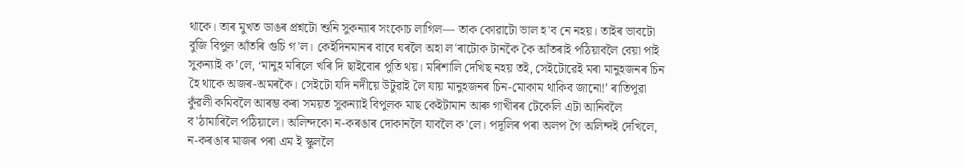থাকে। তাৰ মুখত ডাঙৰ প্ৰশ্নটো শুনি সুকন্যাৰ সংকোচ লাগিল— তাক কোৱাটো ভাল হ'ব নে নহয়। তাইৰ ভাবটো বুজি বিপুল আঁতৰি গুচি গ'ল। কেইদিনমানৰ বাবে ঘৰলৈ অহা ল'ৰাটোক টানকৈ কৈ আঁতৰাই পঠিয়াবলৈ বেয়া পাই সুকন্যাই ক’লে, ‘মানুহ মৰিলে খৰি দি ছাইবোৰ পুতি থয়। মৰিশালি দেখিছ নহয় তই, সেইটোৱেই মৰা মানুহজনৰ চিন হৈ থাকে অজৰ-অমৰকৈ। সেইটো যদি নদীয়ে উটুৱাই লৈ যায় মানুহজনৰ চিন-মোকাম থাকিব জানো!’ ৰাতিপুৱা কুঁৱলী কমিবলৈ আৰম্ভ কৰা সময়ত সুকন্যাই বিপুলক মাছ কেইটামান আৰু গাখীৰৰ টেকেলি এটা আনিবলৈ ব'ঠামাৰিলৈ পঠিয়ালে। অলিন্দকো ন-কৰঙাৰ দোকানলৈ যাবলৈ ক'লে। পদূলিৰ পৰা অলপ গৈ অলিন্দই দেখিলে, ন-কৰঙাৰ মাজৰ পৰা এম ই স্কুললৈ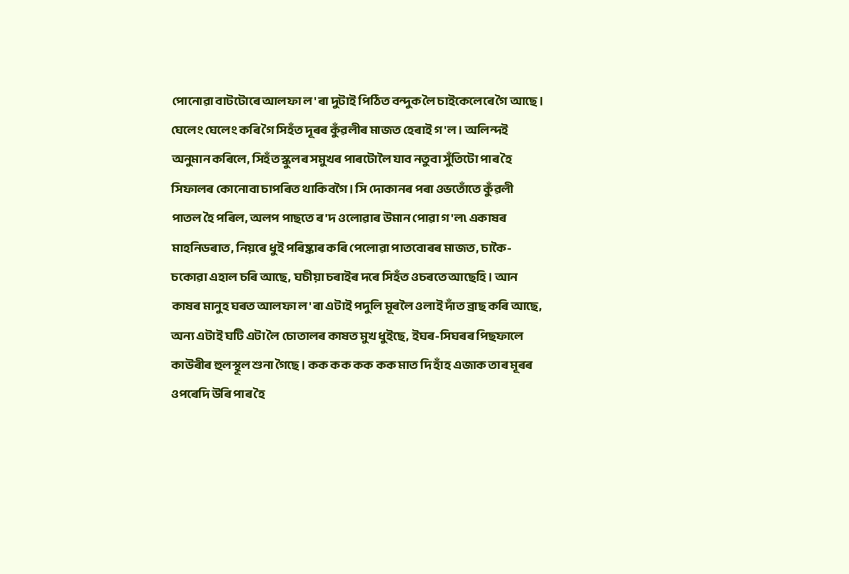পোনোৱা বাটটোৰে আলফা ল'ৰা দুটাই পিঠিত বন্দুক লৈ চাইকেলেৰে গৈ আছে। ঘেলেং ঘেলেং কৰি গৈ সিহঁত দূৰৰ কুঁৱলীৰ মাজত হেৰাই গ'ল। অলিন্দই অনুমান কৰিলে, সিহঁত স্কুলৰ সমুখৰ পাৰটোলৈ যাব নতুবা সুঁতিটো পাৰ হৈ সিফালৰ কোনোবা চাপৰিত থাকিবগৈ। সি দোকানৰ পৰা ওভতোঁতে কুঁৱলী পাতল হৈ পৰিল, অলপ পাছতে ৰ'দ ওলোৱাৰ উমান পোৱা গ'ল৷ একাষৰ মাহনিডৰাত, নিয়ৰে ধুই পৰিষ্কাৰ কৰি পেলোৱা পাতবোৰৰ মাজত, চাকৈ-চকোৱা এহাল চৰি আছে, ঘচীয়া চৰাইৰ দৰে সিহঁত ওচৰতে আছেহি। আন কাষৰ মানুহ ঘৰত আলফা ল'ৰা এটাই পদুলি মূৰলৈ ওলাই দাঁত ব্ৰাছ কৰি আছে, অন্য এটাই ঘটি এটা লৈ চোতালৰ কাষত মুখ ধুইছে, ইঘৰ-সিঘৰৰ পিছফালে কাউৰীৰ হুলস্থূল শুনা গৈছে। কক কক কক কক মাত দি হাঁহ এজাক তাৰ মূৰৰ ওপৰেদি উৰি পাৰ হৈ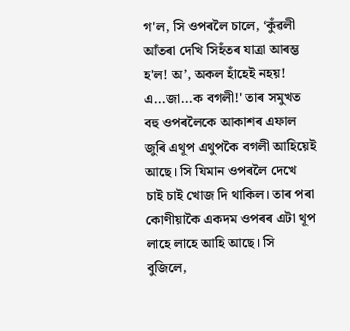গ'ল, সি ওপৰলৈ চালে, ‘কুঁৱলী আঁতৰা দেখি সিহঁতৰ যাত্ৰা আৰম্ভ হ'ল! অ’, অকল হাঁহেই নহয়! এ...জা...ক বগলী!' তাৰ সমুখত বহু ওপৰলৈকে আকাশৰ এফাল জুৰি এথূপ এথুপকৈ বগলী আহিয়েই আছে। সি যিমান ওপৰলৈ দেখে চাই চাই খোজ দি থাকিল। তাৰ পৰা কোণীয়াকৈ একদম ওপৰৰ এটা থূপ লাহে লাহে আহি আছে। সি বুজিলে,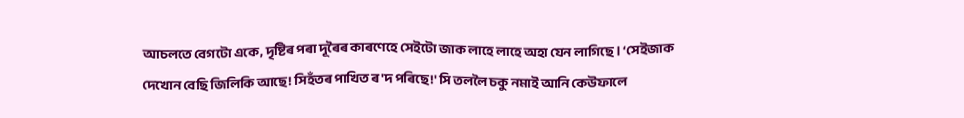আচলতে বেগটো একে, দৃষ্টিৰ পৰা দূৰৈৰ কাৰণেহে সেইটো জাক লাহে লাহে অহা যেন লাগিছে। ‘সেইজাক দেখোন বেছি জিলিকি আছে! সিহঁতৰ পাখিত ৰ'দ পৰিছে!' সি তললৈ চকু নমাই আনি কেউফালে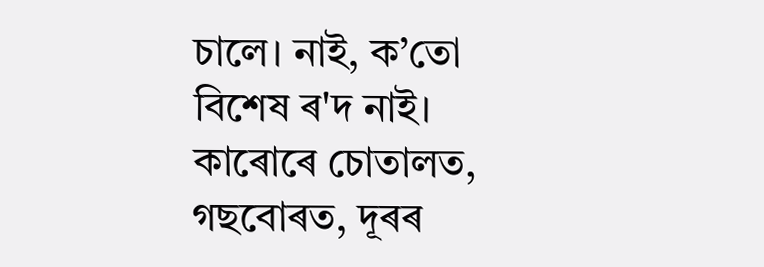চালে। নাই, ক’তো বিশেষ ৰ'দ নাই। কাৰোৰে চোতালত, গছবোৰত, দূৰৰ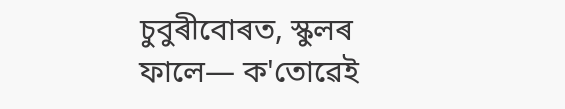চুবুৰীবোৰত, স্কুলৰ ফালে— ক'তোৱেই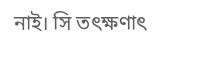নাই। সি তৎক্ষণাৎ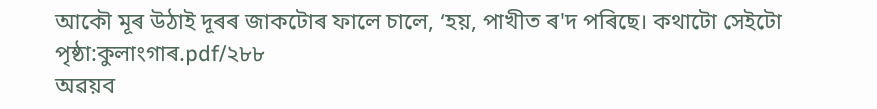আকৌ মূৰ উঠাই দূৰৰ জাকটোৰ ফালে চালে, ‘হয়, পাখীত ৰ'দ পৰিছে। কথাটো সেইটো
পৃষ্ঠা:কুলাংগাৰ.pdf/২৮৮
অৱয়ব